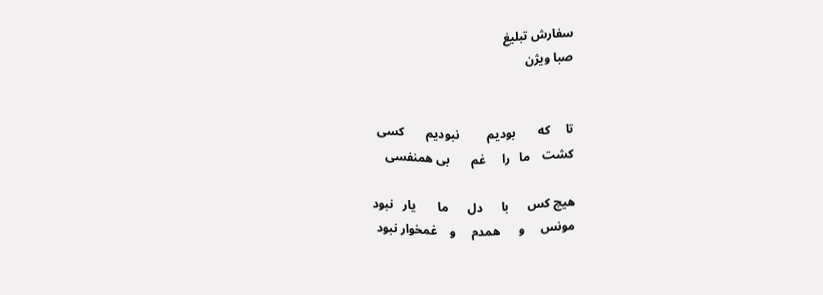سفارش تبلیغ
صبا ویژن


تا     که       بودیم         نبودیم       کسی
کشت    ما   را     غم       بی همنفسی

هیچ کس      با      دل      ما       یار   نبود
مونس     و      همدم     و    غمخوار نبود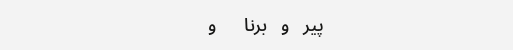پیر   و   برنا      و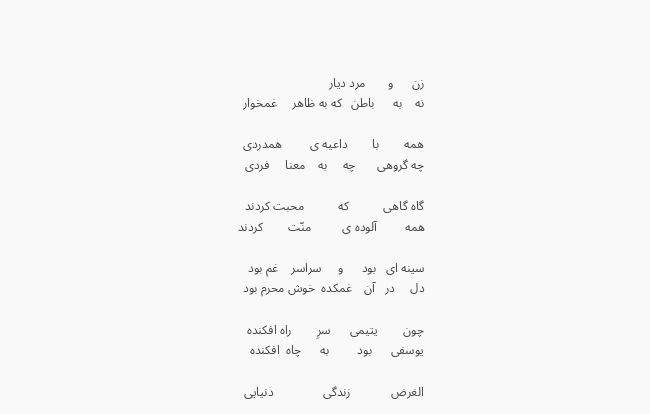زن      و       مرد دیار
نه    به      باطن   که به ظاهر     غمخوار

همه        با        داعیه ی         همدردی
چه گروهی       چه     به    معنا     فردی

گاه گاهی           که           محبت کردند
همه         آلوده ی          منّت        کردند

سینه ای   بود      و     سراسر    غم بود
دل     در   آن    غمکده  خوش محرم بود

چون        یتیمی      سرِ        راه افکنده
یوسفی      بود         به      چاه  افکنده

الغرض             زندگی                دنیایی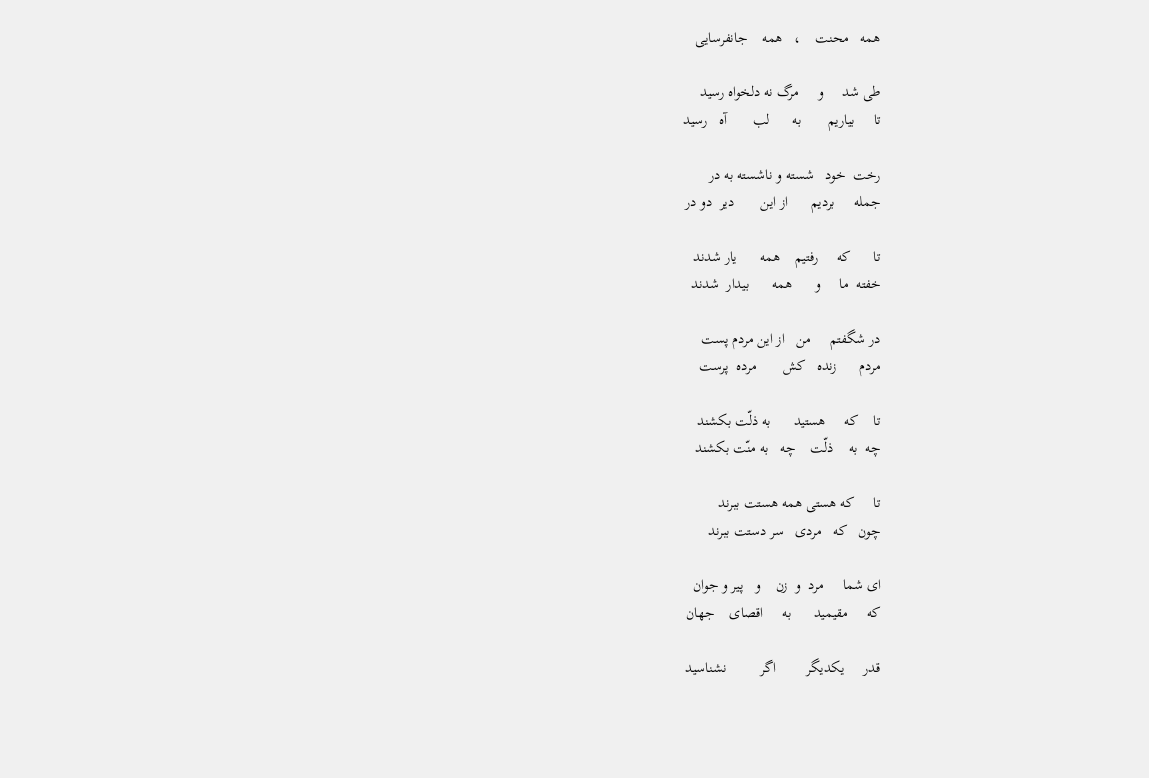همه   محنت    ،   همه    جانفرسایی

طی شد     و     مرگ نه دلخواه رسید
تا     بیاریم       به      لب       آه   رسید

رخت  خود   شسته و ناشسته به در
جمله     بردیم      از این       دیر  دو در

تا      که     رفتیم    همه      یار شدند
خفته  ما     و      همه      بیدار  شدند

در شگفتم     من   از این مردم پست
مردم      زنده   کش       مرده  پرست

تا    که     هستید      به ذلّت بکشند
چه  به    ذلّت    چه   به منّت بکشند

تا     که هستی همه هستت ببرند
چون   که   مردی   سر دستت ببرند

ای شما     مرد  و  زن    و   پیر و جوان
که     مقیمید      به     اقصای    جهان

قدر     یکدیگر        اگر         نشناسید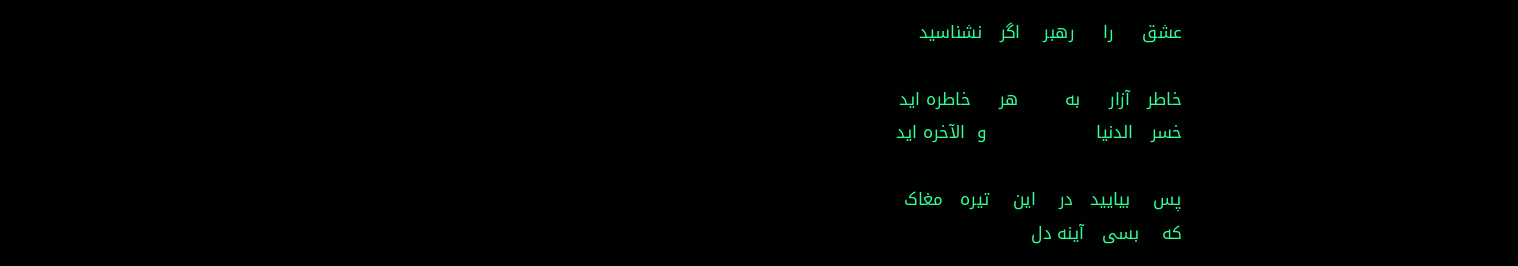عشق     را     رهبر    اگر   نشناسید

خاطر   آزار     به        هر     خاطره اید
خسر   الدنیا                   و  الآخره اید

پس    بیایید   در    این    تیره   مغاک
که    بسی   آینه دل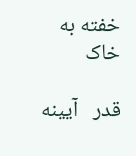خفته به خاک

قدر   آیینه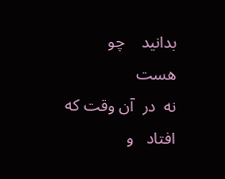بدانید    چو     هست
نه  در  آن وقت که افتاد   و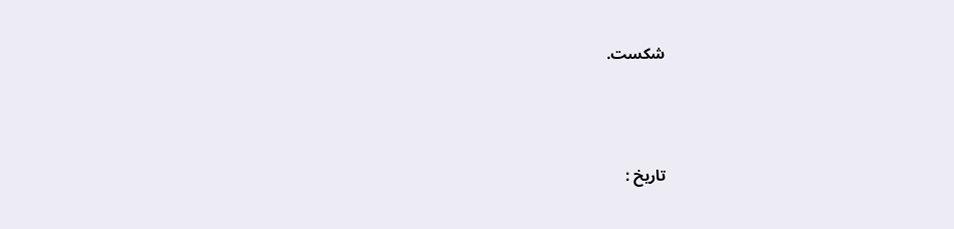شکست.




تاریخ :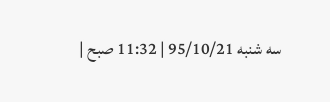سه شنبه 95/10/21 | 11:32 صبح |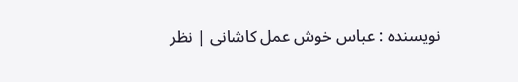نویسنده : عباس خوش عمل کاشانی | نظر